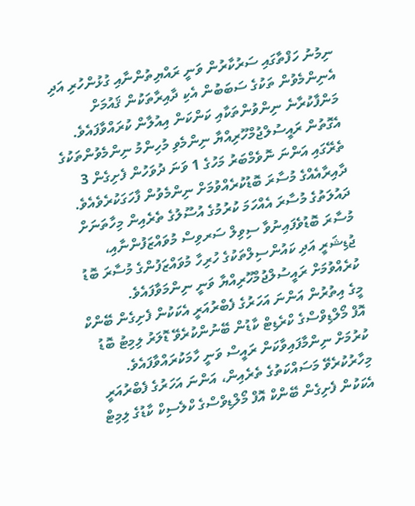ނިމުނު ހަފްތާގައި ސަރުކާރުން ވަނީ ރައްޔިތުންނާއި ގުޅުންހުރި އަދި އެނިންމެވުން ތަކުގެ ސަބަބުން އެކި ދާއިރާތަކުން ޤައުމަށް މަންފާކުރާނެ ނިންވުންތަކާއި ކަންކަން އިއުލާން ކުރައްވާފައެވެ.
އެގޮތުން ރައީސުލްޖުމްހޫރިއްޔާ ނިންމެވި މުހިންމު ނިންމެވުންތަކުގެ ތެރޭގައި އަންނަ ނޮވެމްބަރު މަހުގެ 1 ވަނަ ދުވަހުން ފެށިގެން 3 ދާއިރާއެއްގެ މުސާރަ ބޮޑުކުރެއްވުމަށް ނިންމެވުން ފާހަގަކުރެވެއެވެ. ދައުލަތުގެ މުސާރަ އެއްހަމަ ކުރުމުގެ އުސޫލުގެ ތެރެއިން މިހާތަނަށް މުސާރަ ބޮޑުވެފައިނުވާ ސިވިލް ސަރވިސް މުވައްޒަފުންނާއި، ޖުޑިޝަރީ އަދި ކައުންސިލްތަކުގެ ހުރިހާ މުވައްޒަފުންގެ މުސާރަ ބޮޑު ކުރެއްވުމަށް ރައީސުލްޖުމްހޫރިއްޔާ ވަނީ ނިންމަވާފައެވެ.
މީގެ އިތުރުން އަންނަ އަހަރުގެ ފެބްރުއަރީ އެކަކުން ފެށިގެން ބޭންކް އޮފް މޯލްޑިވްސްގެ ކްރެޑިޓް ކާޑުން ބޭނުންކުރެވޭ ޑޮލަރު ލިމިޓު ބޮޑު ކުރުމަށް ނިންމާފައިވާކަން ރައީސް ވަނީ ހާމަކުރައްވާފައެވެ.
މިހާރުކުރެވޭ މަސައްކަތުގެ ތެރެއިން، އަންނަ އަހަރުގެ ފެބްރުއަރީ އެކަކުން ފެށިގެން ބޭންކް އޮފް މޯލްޑިވްސްގެ ކްލެސިކް ކާޑުގެ ލިމިޓް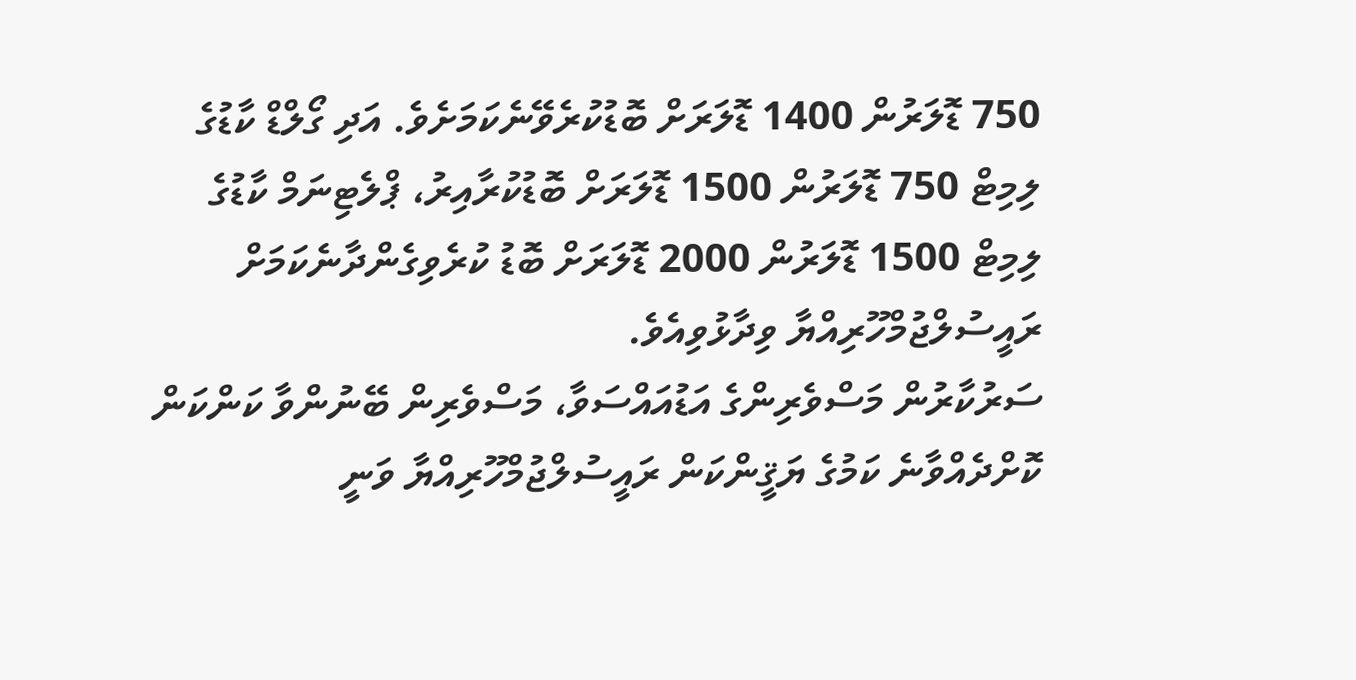750 ޑޮލަރުން 1400 ޑޮލަރަށް ބޮޑުކުރެވޭނެކަމަށެވެ. އަދި ގޯލްޑް ކާޑުގެ ލިމިޓް 750 ޑޮލަރުން 1500 ޑޮލަރަށް ބޮޑުކުރާއިރު، ޕްލެޓިނަމް ކާޑުގެ ލިމިޓް 1500 ޑޮލަރުން 2000 ޑޮލަރަށް ބޮޑު ކުރެވިގެންދާނެކަމަށް ރައީސުލްޖުމްހޫރިއްޔާ ވިދާޅުވިއެވެ.
ސަރުކާރުން މަސްވެރިންގެ އަޑުއައްސަވާ، މަސްވެރިން ބޭނުންވާ ކަންކަން ކޮށްދެއްވާނެ ކަމުގެ ޔަޤީންކަން ރައީސުލްޖުމްހޫރިއްޔާ ވަނީ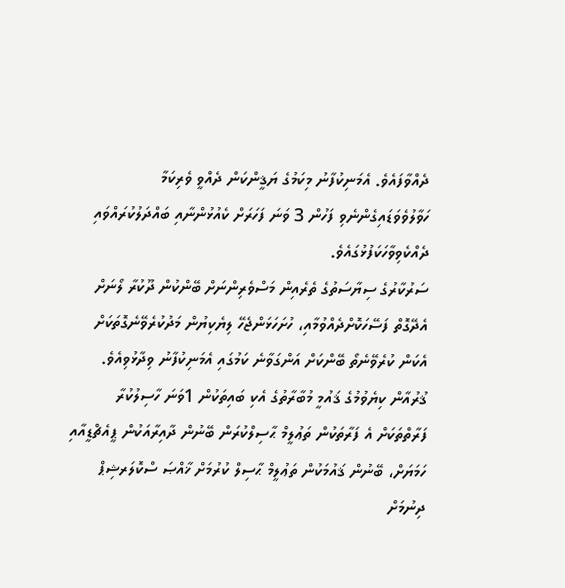ދެއްވާފައެވެ. އެމަނިކުފާނު މިކަމުގެ ޔަޤީންކަން ދެއްވީ ވެރިކަމާ ހަވާލުވެވަޑައިގެންނެވި ފަހުން 3 ވަނަ ފަހަރަށް ކެއުޅުންނާއި ބައްދަލުކުރައްވައި ދެއްކެވިވާހަކަފުޅުގައެވެ.
ސަރުކާރުގެ ސިޔާސަތުގެ ތެރެއިން މަސްވެރިންނަށް ބޭންކުން ދޫކުރާ ލޯނަށް އެދޭގޮތް ފަސޭހަކޮށްދެއްވުމާއި، ހުށަހަޅަންޖެހޭ ލިޔެކިޔުން މަދުކުރެވޭނެގޮތަކަށް އެކަން ކުރެވޭނެތޯ ބޭންކަށް އަންގަވާނެ ކަމުގައި އެމަނިކުފާނު ވިދާޅުވިއެވެ.
ޤުރުއާން ކިޔެވުމުގެ ޤައުމީ މުބާރާތުގެ އެކި ބައިތަކުން 1ވަނަ ހާސިލުކުރާ ފަރާތްތަކަށް އެ ފަރާތަކުން ތަޢުލީމް ޙާސިލްކުރަން ބޭނުން ދާއިރާއަކުން ޕީއެޗްޑީއާއި ހަމަޔަށް، ބޭނުން ޤައުމަކުން ތަޢުލީމް ޙާސިލް ކުރުމަށް ޚާއްޞަ ސްކޮލަރޝިޕް ދިނުމަށް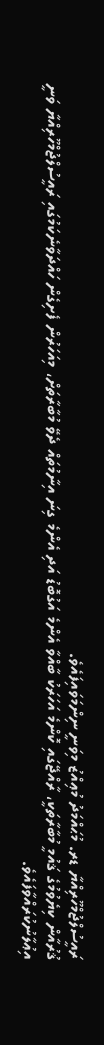ރައީސުލްޖުމްހޫރިއްޔާ ޑރ. މުޙައްމަދު މުޢިއްޒު މިވަނީ ނިންމަވައިފައެވެ.
ޤުރުއާން ކިޔެވުމުގެ ޤައުމީ މުބާރާތަކީ، ރާއްޖޭގައި ކޮންމެ އަހަރަކު ބާއްވާ އެންމެ އަގުބޮޑު އަދި އެންމެ ގިނަ އިނާމުތައް ދެވޭ މުބާރާތަށް، މިއަހަރުން ފެށިގެން ހައްދަވާނެކަމުގައި ރައީސުލްޖުމްހޫރިއްޔާ ވަނީ އިޢުލާނުކުރައްވާފައެވެ.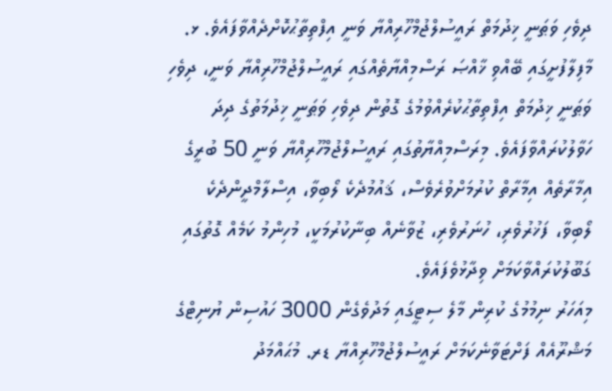ދިވެހި ވަޠަނީ ޚިދުމަތް ރައީސުލްޖުމްހޫރިއްޔާ ވަނީ އިފްތިތާޙުކޮށްދެއްވާފައެވެ. ޅ. މާފިލާފުށީގައި ބޭއްވި ޚާއްޞަ ރަސްމިއްޔާތެއްގައި ރައީސުލްޖުމްހޫރިއްޔާ ވަނީ، ދިވެހި ވަޠަނީ ޚިދުމަތް އިފްތިތާޙުކުރެއްވުމުގެ ގޮތުން ދިވެހި ވަޠަނީ ޚިދުމަތުގެ ދިދަ ހަވާލުކުރައްވާފައެވެ. މިރަސްމިއްޔާތުގައި ރައީސުލްޖުމްހޫރިއްޔާ ވަނީ 50 ބުރީގެ އިމާރާތެއް އިމާރާތް ކުރުމަށްވުރެވެސް، ޤައުމުދެކެ ލޯބިވާ، އިސްލާމްދީންދެކެ ލޯބިވާ، ފަޚުރުވެރި، ހުނަރުވެރި، ޒުވާނެއް ބިނާކުރުމަކީ، މުހިންމު ކަމެއް ގޮތުގައި ގަބޫލުކުރައްވާކަމަށް ވިދާޅުވެފައެވެ.
މިއަހަރު ނިމުމުގެ ކުރިން މާލެ ސިޓީގައި މަދުވެގެން 3000 ހައުސިން ޔުނިޓްގެ މަޝްރޫއެއް ފަށްޓަވާނެކަމަށް ރައީސުލްޖުމްހޫރިއްޔާ ޑރ. މުޙައްމަދު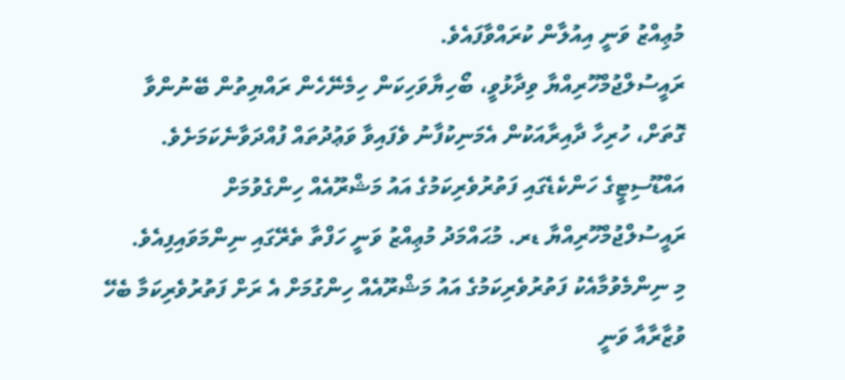މުޢިއްޒު ވަނީ އިއުލާން ކުރައްވާފައެވެ.
ރައީސުލްޖުމްހޫރިއްޔާ ވިދާޅުވީ، ބޯހިޔާވަހިކަން ހިމެނޭހެން ރައްޔިތުން ބޭނުންވާ ގޮތަށް، ހުރިހާ ދާއިރާއަކުން އެމަނިކުފާނު ވެފައިވާ ވަޢުދުތައް ފުއްދަވާނެކަމަށެވެ.
އައްޑޫސިޓީގެ ހަންކެޑެގައި ފަތުރުވެރިކަމުގެ އައު މަޝްރޫއެއް ހިންގެވުމަށް ރައީސުލްޖުމްހޫރިއްޔާ ޑރ. މުޙައްމަދު މުޢިއްޒު ވަނީ ހަފްތާ ތެރޭގައި ނިންމަވައިފިއެވެ.
މި ނިންމެވުމާއެކު ފަތުރުވެރިކަމުގެ އައު މަޝްރޫއެއް ހިންގުމަށް އެ ރަށް ފަތުރުވެރިކަމާ ބެހޭ ވުޒާރާއާ ވަނީ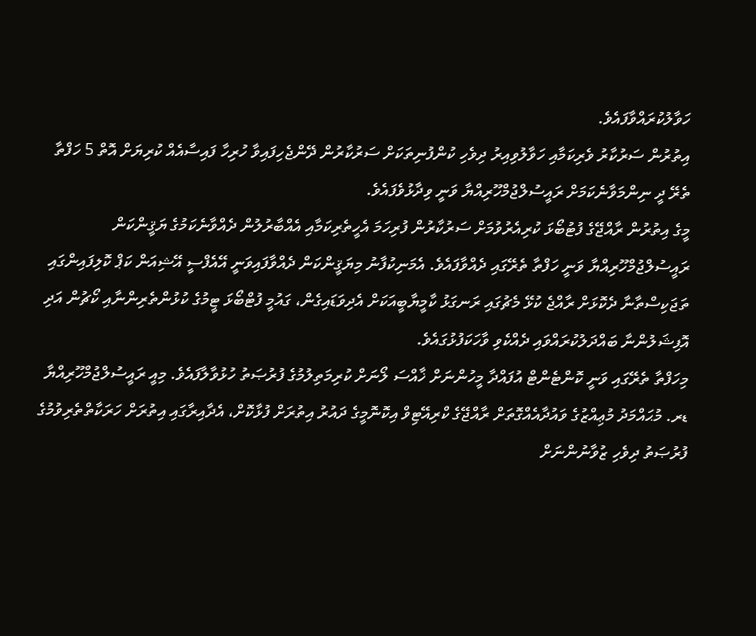ހަވާލުކުރައްވާފައެވެ.
އިތުރުން ސަރުކާރު ވެރިކަމާއި ހަވާލުވިއިރު ދިވެހި ކުންފުނިތަކަށް ސަރުކާރުން ދޭންޖެހިފައިވާ ހުރިހާ ފައިސާއެއް ކުރިޔަށް އޮތް 5 ހަފްތާ ތެރޭ ދީ ނިންމަވާނެކަމަށް ރައީސުލްޖުމްހޫރިއްޔާ ވަނީ ވިދާޅުވެފައެވެ.
މީގެ އިތުރުން ރާއްޖޭގެ ފުޓުބޯޅަ ކުރިއެރުވުމަށް ސަރުކާރުން ފުރިހަމަ އެހީތެރިކަމާއި އެއްބާރުލުން ދެއްވާނެކަމުގެ ޔަޤީންކަން ރައީސުލްޖުމްހޫރިއްޔާ ވަނީ ހަފްތާ ތެރޭގައި ދެއްވާފައެވެ. އެމަނިކުފާނު މިޔަޤީންކަން ދެއްވާފައިވަނީ އޭއެފްސީ އޭޝިއަން ކަޕް ކޮލިފައިންގައި ތަޖަކިސްތާނާ ދެކޮޅަށް ރާއްޖެ ކުޅޭ މެޗުގައި ރަނގަޅު ކާމީޔާބީއަކަށް އެދިވަޑައިގެން، ގައުމީ ފުޓްބޯޅަ ޓީމުގެ ކުޅުންތެރިންނާއި ކޯޗުން އަދި އޮފިޝަލުންނާ ބައްދަލުކުރައްވައި ދެއްކެވި ވާހަކަފުޅުގައެވެ.
މިހަފްތާ ތެރޭގައި ވަނީ ކޮންޓެންޓް އުފައްދާ މީހުންނަށް ޚާއްސަ ލޯނަށް ކުރިމަތިލުމުގެ ފުރުޞަތު ހުޅުވާލާފައެވެ. މިއީ ރައީސުލްޖުމްހޫރިއްޔާ ޑރ. މުޙައްމަދު މުޢިއްޒުގެ ވައުދާއެއްގޮތަށް ރާއްޖޭގެ ކްރިއޭޓިވް އިކޮނޮމީގެ ދައުރު އިތުރަށް ފުޅާކޮށް، އެދާއިރާގައި އިތުރަށް ހަރަކާތްތެރިވުމުގެ ފުރުޞަތު ދިވެހި ޒުވާނުންނަށް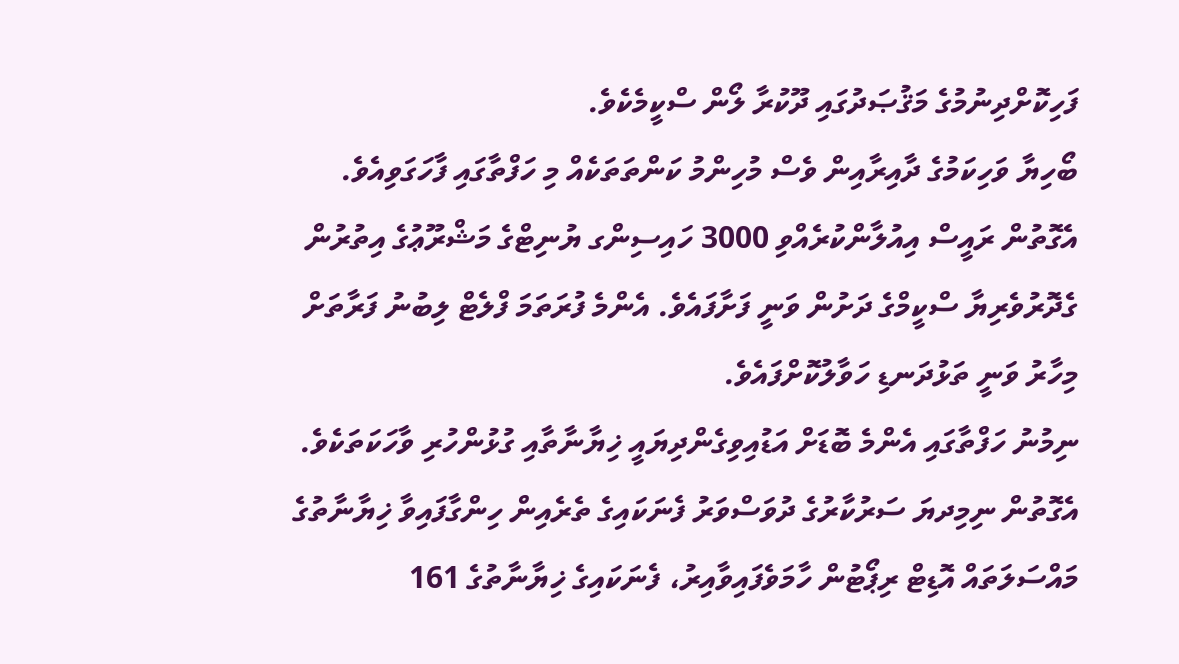ފަހިކޮށްދިނުމުގެ މަޤުޞަދުގައި ދޫކުރާ ލޯން ސްކީމެކެވެ.
ބޯހިޔާ ވަހިކަމުގެ ދާއިރާއިން ވެސް މުހިންމު ކަންތަތަކެއް މި ހަފްތާގައި ފާހަގަވިއެވެ. އެގޮތުން ރައީސް އިއުލާންކުރެއްވި 3000 ހައިސިންގ ޔުނިޓްގެ މަޝްރޫޢުގެ އިތުރުން ގެދޮރުވެރިޔާ ސްކީމްގެ ދަށުން ވަނީ ފަށާފައެވެ. އެންމެ ފުރަތަމަ ފްލެޓް ލިބުނު ފަރާތަށް މިހާރު ވަނީ ތަޅުދަނޑި ހަވާލުކޮށްފައެވެ.
ނިމުނު ހަފްތާގައި އެންމެ ބޮޑަށް އަޑުއިވިގެންދިޔައީ ޚިޔާނާތާއި ގުޅުންހުރި ވާހަކަތަކެވެ. އެގޮތުން ނިމިދޔަ ސަރުކާރުގެ ދުވަސްވަރު ފެނަކައިގެ ތެރެއިން ހިންގާފައިވާ ޚިޔާނާތުގެ މައްސަލަތައް އޮޑިޓް ރިޕޯޓުން ހާމަވެފައިވާއިރު، ފެނަކައިގެ ޚިޔާނާތުގެ 161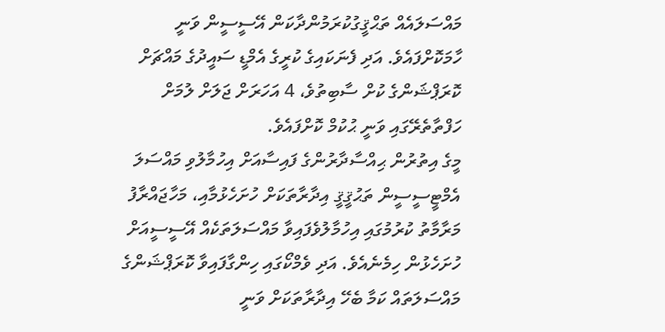މައްސަލައެއް ތަޙްޤީގުކުރަމުންދާކަން އޭސީސީން ވަނީ ހާމަކޮށްފައެވެ. އަދި ފެނަކައިގެ ކުރީގެ އެމްޑީ ސައީދުގެ މައްޗަށް ކޮރަޕްޝަންގެ ކުށް ސާބިތުވެ، 4 އަހަރަށް ޖަލަށް ލުމަށް ހަފްތާތެރޭގައި ވަނީ ޙުކުމް ކޮށްފައެވެ.
މީގެ އިތުރުން ޙިއްސާދާރުންގެ ފައިސާއަށް އިހުމާލުވި މައްސަލަ އެމްޓީސީސީން ތަޙުޤީޤީ އިދާރާތަކަށް ހުށަހެޅުމާއި، މަހާޖައްރާފު މަރާމާތު ކުރުމުގައި އިހުމާލުވެފައިވާ މައްސަލަތަކެއް އޭސީސީއަށް ހުށަހެޅުން ހިމެނެއެވެ. އަދި ވެމްކޯގައި ހިންގާފައިވާ ކޮރަޕްޝަންގެ މައްސަލަތައް ކަމާ ބެހޭ އިދާރާތަކަށް ވަނީ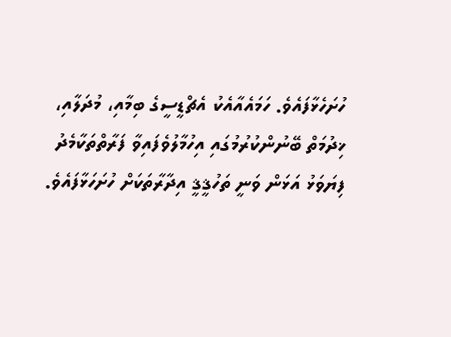ހުށަހެޅާފައެވެ. ހަމައެއާއެކު އެޗްޑީސީގެ ބިމާއި، މުދަލާއި، ޚިދުމަތް ބޭނުންކުރުމުގައި އިހުމާލުވެފައިވާ ފަރާތްތަކާމެދު ފިޔަވަޅު އަޅަން ވަނީ ތަހުޤީޤީ އިދާރާތަކަށް ހުށަހަޅާފައެވެ.